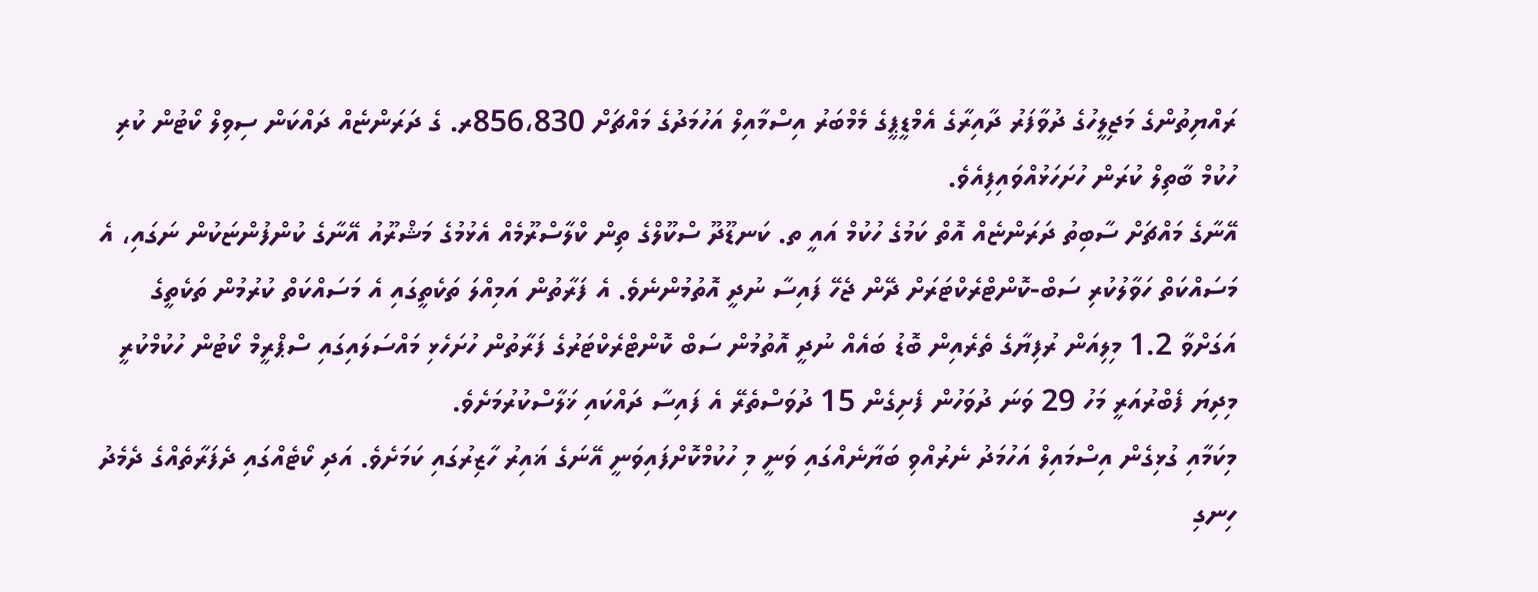ރައްޔިތުންގެ މަޖިލީހުގެ ދުވާފަރު ދާއިރާގެ އެމްޑީޕީގެ މެމްބަރު އިސްމާއިލް އަހުމަދުގެ މައްޗަށް 856،830ރ. ގެ ދަރަންޏެއް ދައްކަން ސިވިލް ކޯޓުން ކުރި ހުކުމް ބާތިލް ކުރަން ހުށަހަޅުއްވައިފިއެވެ.
އޭނާގެ މައްޗަށް ސާބިތު ދަރަންޏެއް އޮތް ކަމުގެ ހުކުމް އައީ ތ. ކަނޑޫދޫ ސްކޫލްގެ ތިން ކްލާސްރޫމެއް އެޅުމުގެ މަޝްރޫއު އޭނާގެ ކުންފުންޏަކުން ނަގައި، އެ މަސައްކަތް ހަވާލުކުރި ސަބް-ކޮންޓްރެކްޓަރަށް ދޭން ޖެހޭ ފައިސާ ނުދީ އޮތުމުންނެވެ. އެ ފަރާތުން އަމިއްލަ ތަކެތީގައި އެ މަސައްކަތް ކުރުމުން ތަކެތީގެ އަގަށްވާ 1.2 މިލިއަން ރުފިޔާގެ ތެރެއިން ބޮޑު ބައެއް ނުދީ އޮތުމުން ސަބް ކޮންޓްރެކްޓަރުގެ ފަރާތުން ހުށަހެޅި މައްސަލައިގައި ސްޕްރީމް ކޯޓުން ހުކުމްކުރީ މިދިޔަ ފެބްރުއަރީ މަހު 29 ވަނަ ދުވަހުން ފެށިގެން 15 ދުވަސްތެރޭ އެ ފައިސާ ދައްކައި ޚަލާސްކުރުމަށެވެ.
މިކަމާއި ގުޅިގެން އިސްމައިލް އަހުމަދު ނެރުއްވި ބަޔާނެއްގައި ވަނީ މި ހުކުމްކޮށްފައިވަނީ އޭނަގެ ޣައިރު ހާޒިރުގައި ކަމަށެވެ. އަދި ކޯޓެއްގައި ދެފަރާތެއްގެ ދެމެދު ހިނގި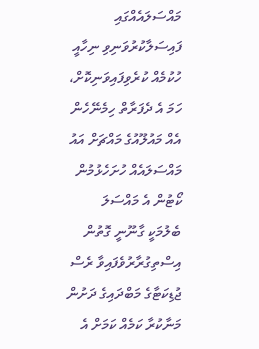މައްސަލައެއްގައި ފައިސަލާކުރުވަނިވި ނިހާއީ ހުކުމެއް ކުރެވިފައިވަނިކޮށް، ހަމަ އެ ދެފަރާތް ހިމެނޭހެން އެއް މައުލޫއުގެ މައްޗަށް އައު މައްސަލައެއް ހުށަހެޅުމުން ކޯޓުން އެ މައްސަލަ ބެލުމަކީ ގާނޫނީ ގޮތުން އިސްތިގުރާރުވެފައިވާ ރެސް ޖުޑިކަޓާގެ މަބްދައިގެ ދަށުން މަނާކުރާ ކަމެއް ކަމަށް އެ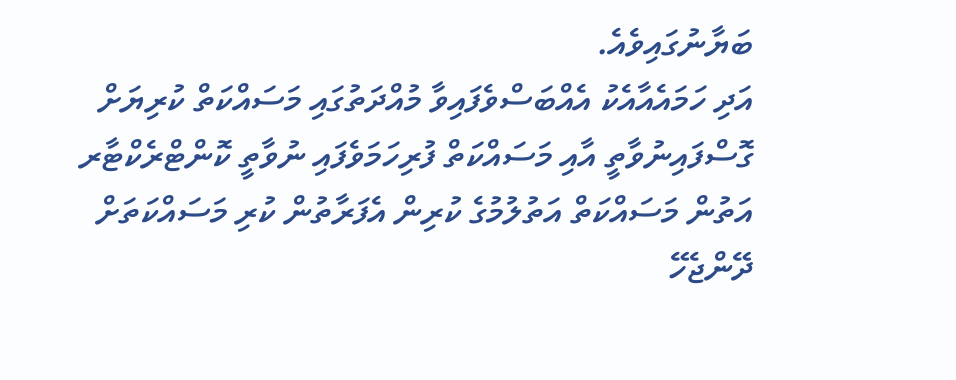ބަޔާނުގައިވެއެ.
އަދި ހަމައެއާއެކު އެއްބަސްވެފައިވާ މުއްދަތުގައި މަސައްކަތް ކުރިޔަށް ގޮސްފައިނުވާތީ އާއި މަސައްކަތް ފުރިހަމަވެފައި ނުވާތީ ކޮންޓްރެކްޓާރ އަތުން މަސައްކަތް އަތުލުމުގެ ކުރިން އެފަރާތުން ކުރި މަސައްކަތަށް ދޭންޖެހޭ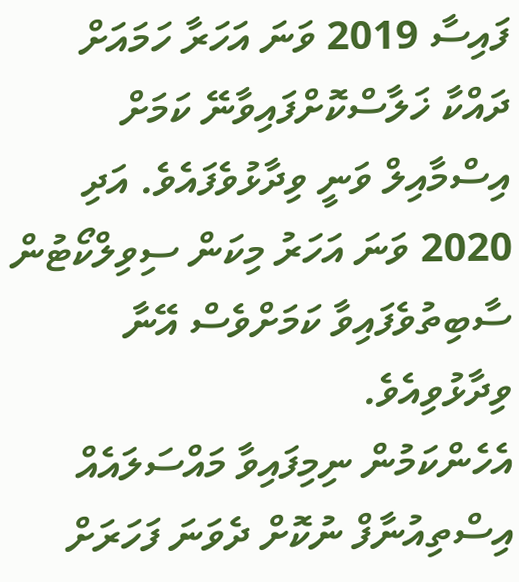ފައިސާ 2019 ވަނަ އަހަރާ ހަމައަށް ދައްކާ ޚަލާސްކޮށްފައިވާނޭ ކަމަށް އިސްމާއިލް ވަނީ ވިދާޅުވެފައެވެ. އަދި 2020 ވަނަ އަހަރު މިކަން ސިވިލްކޯޓުން ސާބިތުވެފައިވާ ކަމަށްވެސް އޭނާ ވިދާޅުވިއެވެ.
އެހެންކަމުން ނިމިފައިވާ މައްސަލައެއް އިސްތިއުނާފް ނުކޮށް ދެވަނަ ފަހަރަށް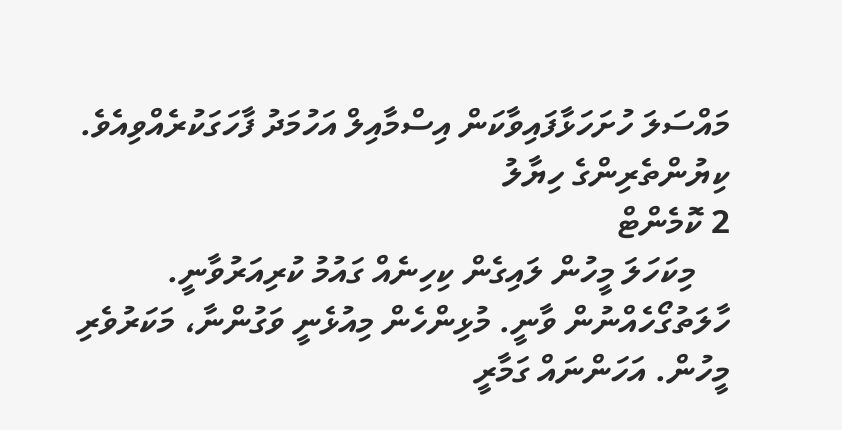މައްސަލަ ހުށަހަޅާފައިވާކަން އިސްމާއިލް އަހުމަދު ފާހަގަކުރެއްވިއެވެ.
ކިޔުންތެރިންގެ ހިޔާލު
2 ކޮމެންޓް
    މިކަހަލަ މީހުން ލައިގެން ކިހިނެއް ގައުމު ކުރިއަރުވާނީ. ހާލަތުގޯހެއްނުން ވާނީ. މުޅިންހެން މިއުޅެނީ ވަގުންނާ، މަކަރުވެރި މީހުން. އަހަންނައް ގަމާރީ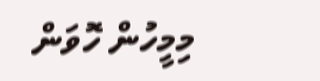މިމީހުން ހޮވަން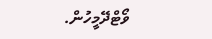ވޯޓްދޭމީހުން.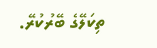ތިކަލޭގެ ބޭރުކުރޭ.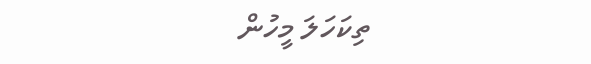ތިކަހަލަ މީހުން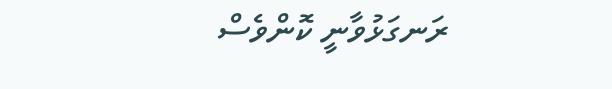ރަނގަޅުވާނީ ކޮންވެސް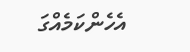އެހެންކަމެއްގަ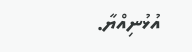އުޅުނިއްޔާ.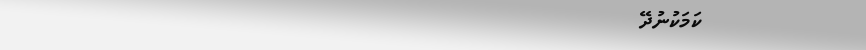ކަމަކުނުދޭ